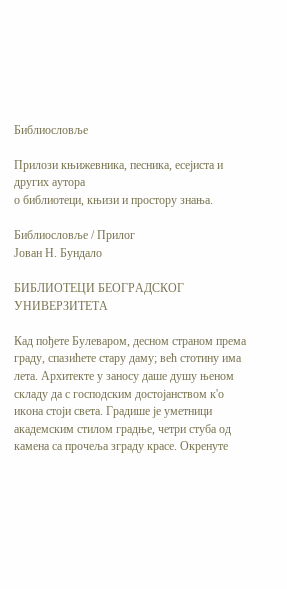Библиословље

Прилози књижевника, песника, есејиста и других аутора
о библиотеци, књизи и простору знања.

Библиословље / Прилог
Јован Н. Бундало

БИБЛИОТЕЦИ БЕОГРАДСКОГ УНИВЕРЗИТЕТА

Кад пођете Булеваром, десном страном према граду, спазићете стару даму; већ стотину има лета. Архитекте у заносу даше душу њеном складу да с господским достојанством к'о икона стоји света. Градише је уметници академским стилом градње, четри стуба од камена са прочеља зграду красе. Окренуте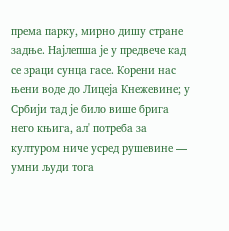према парку, мирно дишу стране задње. Најлепша је у предвече кад се зраци сунца гасе. Корени нас њени воде до Лицеја Кнежевине; у Србији тад је било више брига него књига, ал' потреба за културом ниче усред рушевине — умни људи тога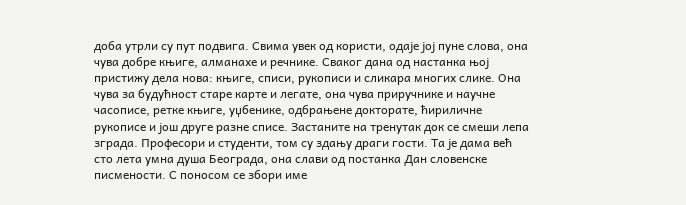доба утрли су пут подвига. Свима увек од користи, одаје јој пуне слова, она чува добре књиге, алманахе и речнике. Сваког дана од настанка њој пристижу дела нова: књиге, списи, рукописи и сликара многих слике. Она чува за будућност старе карте и легате, она чува приручнике и научне часописе, ретке књиге, уџбенике, одбрањене докторате, ћириличне рукописе и још друге разне списе. Застаните на тренутак док се смеши лепа зграда. Професори и студенти, том су здању драги гости. Та је дама већ сто лета умна душа Београда, она слави од постанка Дан словенске писмености. С поносом се збори име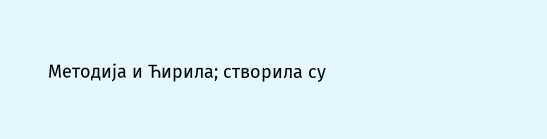Методија и Ћирила; створила су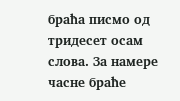браћа писмо од тридесет осам слова. За намере часне браће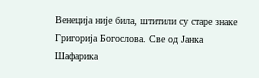Венеција није била, штитили су старе знаке Григорија Богослова. Све од Јанка Шафарика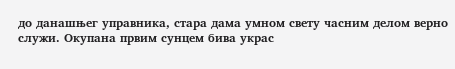до данашњег управника, стара дама умном свету часним делом верно служи. Окупана првим сунцем бива украс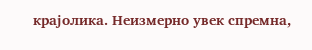крајолика. Неизмерно увек спремна,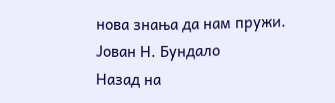нова знања да нам пружи.
Јован Н. Бундало
Назад на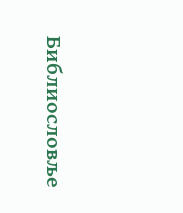Библиословље